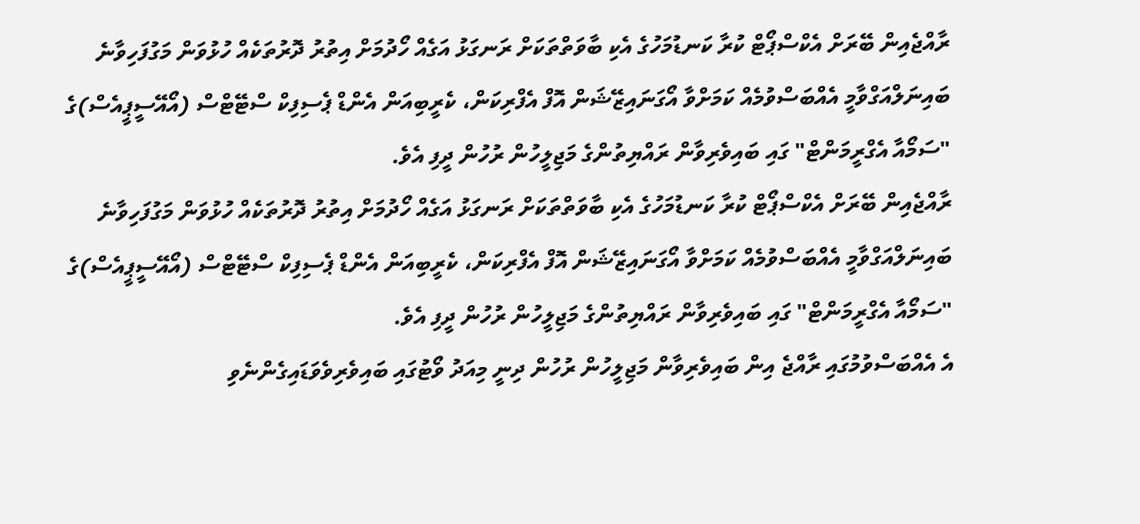ރާއްޖެއިން ބޭރަށް އެކްސްޕޯޓް ކުރާ ކަނޑުމަހުގެ އެކި ބާވަތްތަކަށް ރަނގަޅު އަގެއް ހޯދުމަށް އިތުރު ދޮރުތަކެއް ހުޅުވަން މަގުފަހިވާނެ ބައިނަލްއަގްވާމީ އެއްބަސްވުމެއް ކަމަށްވާ އޯގަނައިޒޭޝަން އޮފް އެފްރިކަން، ކެރީބިއަން އެންޑް ޕެސިފިކް ސްޓޭޓްސް (އޯއޭސީޕީއެސް)ގެ "ސަމޯއާ އެގްރީމަންޓް" ގައި ބައިވެރިވާން ރައްޔިތުންގެ މަޖިލީހުން ރުހުން ދީފި އެވެ.
ރާއްޖެއިން ބޭރަށް އެކްސްޕޯޓް ކުރާ ކަނޑުމަހުގެ އެކި ބާވަތްތަކަށް ރަނގަޅު އަގެއް ހޯދުމަށް އިތުރު ދޮރުތަކެއް ހުޅުވަން މަގުފަހިވާނެ ބައިނަލްއަގްވާމީ އެއްބަސްވުމެއް ކަމަށްވާ އޯގަނައިޒޭޝަން އޮފް އެފްރިކަން، ކެރީބިއަން އެންޑް ޕެސިފިކް ސްޓޭޓްސް (އޯއޭސީޕީއެސް)ގެ "ސަމޯއާ އެގްރީމަންޓް" ގައި ބައިވެރިވާން ރައްޔިތުންގެ މަޖިލީހުން ރުހުން ދީފި އެވެ.
އެ އެއްބަސްވުމުގައި ރާއްޖެ އިން ބައިވެރިވާން މަޖިލީހުން ރުހުން ދިނީ މިއަދު ވޯޓުގައި ބައިވެރިވެވަޑައިގެންނެވި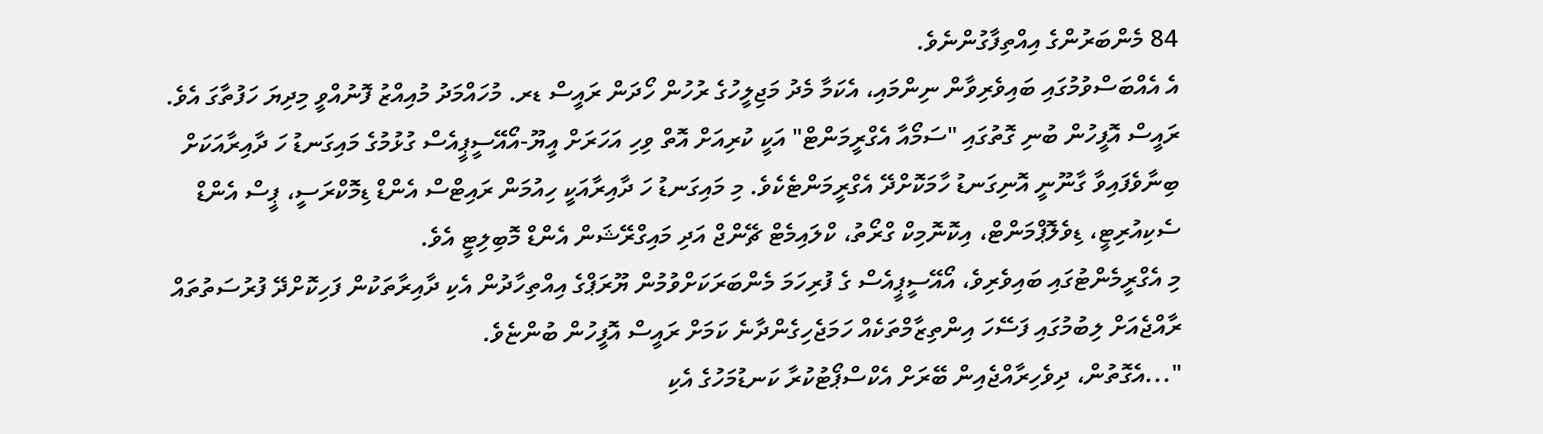84 މެންބަރުންގެ އިއްތިފާގުންނެވެ.
އެ އެއްބަސްވުމުގައި ބައިވެރިވާން ނިންމައި، އެކަމާ މެދު މަޖިލީހުގެ ރުހުން ހޯދަން ރައީސް ޑރ. މުހައްމަދު މުއިއްޒު ފޮނުއްވީ މިދިޔަ ހަފުތާގަ އެވެ.
ރައީސް އޮފީހުން ބުނި ގޮތުގައި "ސަމޯއާ އެގްރީމަންޓް" އަކީ ކުރިއަށް އޮތް ވިހި އަހަރަށް އީޔޫ-އޯއޭސީޕީއެސް ގުޅުމުގެ މައިގަނޑު ހަ ދާއިރާއަކަށް ބިނާވެފައިވާ ގާނޫނީ އޮނިގަނޑު ހާމަކޮށްދޭ އެގްރީމަންޓެކެވެ. މި މައިގަނޑު ހަ ދާއިރާއަކީ ހިއުމަން ރައިޓްސް އެންޑް ޑިމޮކްރަސީ، ޕީސް އެންޑް ސެކިއުރިޓީ، ޑިވެލޮޕްމަންޓް، އިކޮނޮމިކް ގްރޯތު، ކްލައިމެޓް ޗޭންޖް އަދި މައިގްރޭޝަން އެންޑް މޮބިލިޓީ އެވެ.
މި އެގްރީމެންޓުގައި ބައިވެރިވެ، އޯއޭސީޕީއެސް ގެ ފުރިހަމަ މެންބަރަކަށްވުމުން ޔޫރަޕްގެ އިއްތިހާދުން އެކި ދާއިރާތަކުން ފަހިކޮށްދޭ ފުރުސަތުތައް ރާއްޖެއަށް ލިބުމުގައި ފަސޭހަ އިންތިޒާމްތަކެއް ހަމަޖެހިގެންދާނެ ކަމަށް ރައީސް އޮފީހުން ބުންޏެވެ.
"...އެގޮތުން، ދިވެހިރާއްޖެއިން ބޭރަށް އެކްސްޕޯޓުކުރާ ކަނޑުމަހުގެ އެކި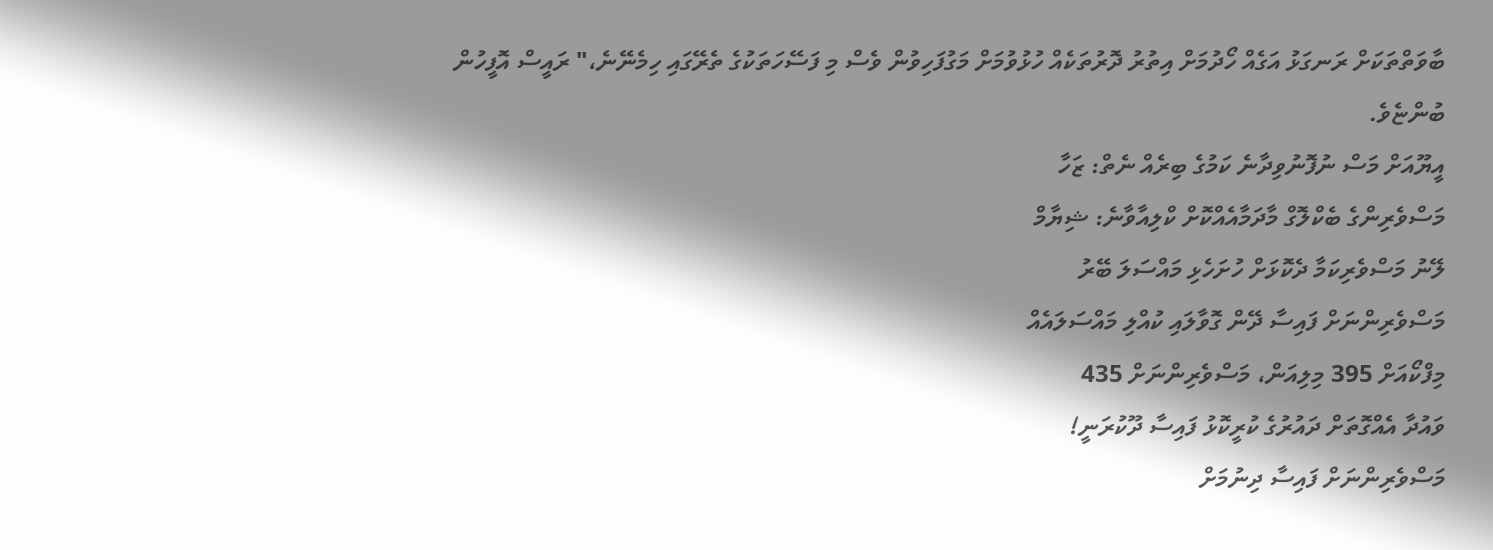ބާވަތްތަކަށް ރަނގަޅު އަގެއް ހޯދުމަށް އިތުރު ދޮރުތަކެއް ހުޅުވުމަށް މަގުފަހިވުން ވެސް މި ފަސޭހަތަކުގެ ތެރޭގައި ހިމެނޭނެ،" ރައީސް އޮފީހުން ބުންޏެވެ.
އީޔޫއަށް މަސް ނުފޮނުވިދާނެ ކަމުގެ ބިރެއް ނެތް: ޒަހާ
މަސްވެރިންގެ ބެކްލޮގް މާދަމާއެއްކޮށް ކްލިއާވާނެ: ޝިޔާމް
ލޭނު މަސްވެރިކަމާ ދެކޮޅަށް ހުށަހެޅި މައްސަލަ ބޭރު
މަސްވެރިންނަށް ފައިސާ ދޭން ގޮވާލައި ކުއްލި މައްސަލައެއް
މިފްކޯއަށް 395 މިލިއަން، މަސްވެރިންނަށް 435
ވައުދާ އެއްގޮތަށް ދައުރުގެ ކުރީކޮޅު ފައިސާ ދޫކުރަނީ!
މަސްވެރިންނަށް ފައިސާ ދިނުމަށް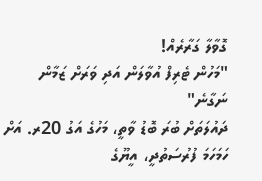ގޮވާލާ ގަރާރެއް!
"މަހުން ޓެރިފް އުވާލަން އަދި ވަރަށް ޒަމާން ނަގާނެ"
ދައުލަތަށް ބުރަ ބޮޑު ވާތީ، މަހުގެ އަގު 20ރ. އަށް
ހަމަހަމަ ފުރުސަތުދީ، އީޔޫގެ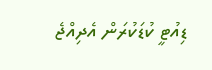ޑިއުޓީ ކުޑަކުރަން އެދިއްޖެ